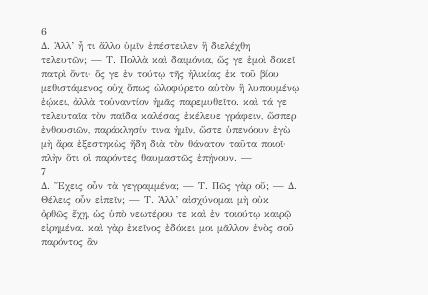6
Δ. Ἀλλ’ ἦ τι ἄλλο ὑμῖν ἐπέστειλεν ἢ διελέχθη τελευτῶν; — Τ. Πολλὰ καὶ δαιμόνια, ὥς γε ἐμοὶ δοκεῖ πατρὶ ὄντι· ὅς γε ἐν τούτῳ τῆς ἡλικίας ἐκ τοῦ βίου μεθιστάμενος οὐχ ὅπως ὠλοφύρετο αὑτὸν ἢ λυπουμένῳ ἐῴκει, ἀλλὰ τοὐναντίον ἡμᾶς παρεμυθεῖτο. καὶ τά γε τελευταῖα τὸν παῖδα καλέσας ἐκέλευε γράφειν, ὥσπερ ἐνθουσιῶν, παράκλησίν τινα ἡμῖν, ὥστε ὑπενόουν ἐγὼ μὴ ἄρα ἐξεστηκὼς ἤδη διὰ τὸν θάνατον ταῦτα ποιοῖ· πλὴν ὅτι οἱ παρόντες θαυμαστῶς ἐπῄνουν. —
7
Δ. Ἔχεις οὖν τὰ γεγραμμένα; — Τ. Πῶς γὰρ οὔ; — Δ. Θέλεις οὖν εἰπεῖν; — Τ. Ἀλλ’ αἰσχύνομαι μὴ οὐκ ὀρθῶς ἔχῃ, ὡς ὑπὸ νεωτέρου τε καὶ ἐν τοιούτῳ καιρῷ εἰρημένα. καὶ γὰρ ἐκεῖνος ἐδόκει μοι μᾶλλον ἑνὸς σοῦ παρόντος ἂν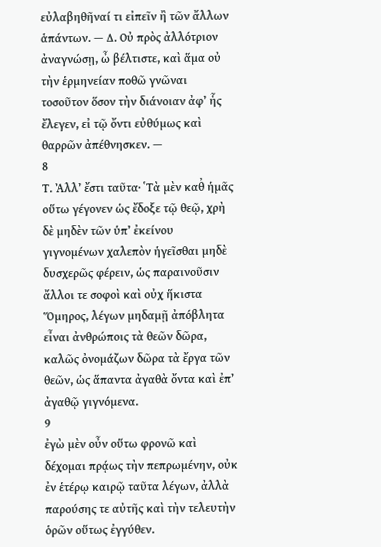εὐλαβηθῆναί τι εἰπεῖν ἢ τῶν ἄλλων ἁπάντων. — Δ. Οὐ πρὸς ἀλλότριον ἀναγνώσῃ, ὦ βέλτιστε, καὶ ἅμα οὐ τὴν ἑρμηνείαν ποθῶ γνῶναι τοσοῦτον ὅσον τὴν διάνοιαν ἀφ’ ἧς ἔλεγεν, εἰ τῷ ὄντι εὐθύμως καὶ θαρρῶν ἀπέθνησκεν. —
8
Τ. Ἀλλ’ ἔστι ταῦτα· ʽΤὰ μὲν καθ̓ ἡμᾶς οὕτω γέγονεν ὡς ἔδοξε τῷ θεῷ, χρὴ δὲ μηδὲν τῶν ὑπ’ ἐκείνου γιγνομένων χαλεπὸν ἡγεῖσθαι μηδὲ δυσχερῶς φέρειν, ὡς παραινοῦσιν ἄλλοι τε σοφοὶ καὶ οὐχ ἥκιστα Ὅμηρος, λέγων μηδαμῇ ἀπόβλητα εἶναι ἀνθρώποις τὰ θεῶν δῶρα, καλῶς ὀνομάζων δῶρα τὰ ἔργα τῶν θεῶν, ὡς ἅπαντα ἀγαθὰ ὄντα καὶ ἐπ’ ἀγαθῷ γιγνόμενα.
9
ἐγὼ μὲν οὖν οὕτω φρονῶ καὶ δέχομαι πρᾴως τὴν πεπρωμένην, οὐκ ἐν ἑτέρῳ καιρῷ ταῦτα λέγων, ἀλλὰ παρούσης τε αὐτῆς καὶ τὴν τελευτὴν ὁρῶν οὕτως ἐγγύθεν.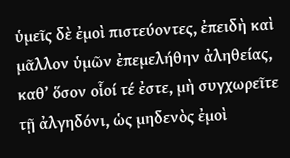ὑμεῖς δὲ ἐμοὶ πιστεύοντες, ἐπειδὴ καὶ μᾶλλον ὑμῶν ἐπεμελήθην ἀληθείας, καθ’ ὅσον οἷοί τέ ἐστε, μὴ συγχωρεῖτε τῇ ἀλγηδόνι, ὡς μηδενὸς ἐμοὶ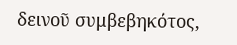δεινοῦ συμβεβηκότος,